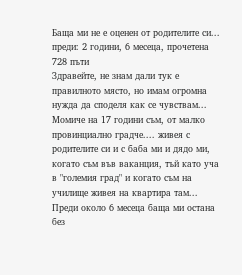Баща ми не е оценен от родителите си... преди: 2 години, 6 месеца, прочетена 728 пъти
Здравейте, не знам дали тук е правилното място, но имам огромна нужда да споделя как се чувствам...
Момиче на 17 години съм, от малко провинциално градче.... живея с родителите си и с баба ми и дядо ми, когато съм във ваканция, тъй като уча в "големия град" и когато съм на училище живея на квартира там...
Преди около 6 месеца баща ми остана без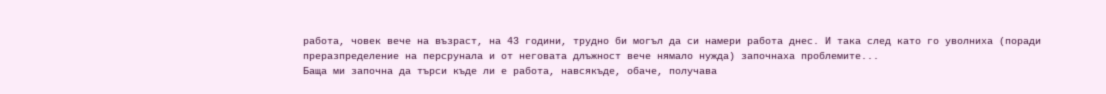работа, човек вече на възраст, на 43 години, трудно би могъл да си намери работа днес. И така след като го уволниха (поради преразпределение на персрунала и от неговата длъжност вече нямало нужда) започнаха проблемите...
Баща ми започна да търси къде ли е работа, навсякъде, обаче, получава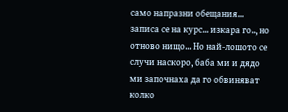само напразни обещания... записа се на курс... изкара го.., но отново нищо... Но най-лошото се случи наскоро, баба ми и дядо ми започнаха да го обвиняват колко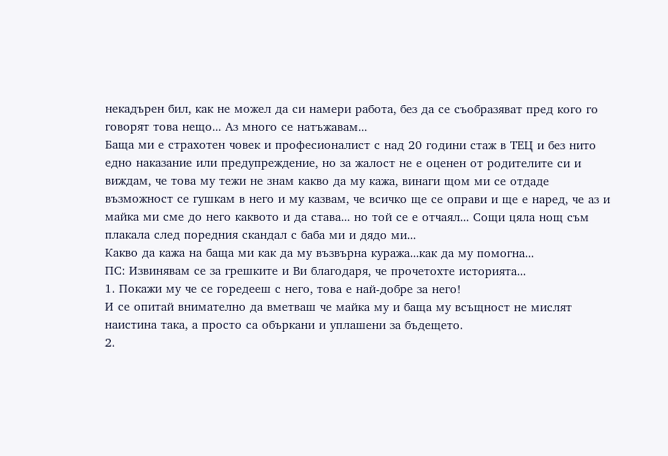некадърен бил, как не можел да си намери работа, без да се съобразяват пред кого го говорят това нещо... Аз много се натъжавам...
Баща ми е страхотен човек и професионалист с над 20 години стаж в ТЕЦ и без нито едно наказание или предупреждение, но за жалост не е оценен от родителите си и виждам, че това му тежи не знам какво да му кажа, винаги щом ми се отдаде възможност се гушкам в него и му казвам, че всичко ще се оправи и ще е наред, че аз и майка ми сме до него каквото и да става... но той се е отчаял... Сощи цяла нощ съм плакала след поредния скандал с баба ми и дядо ми...
Какво да кажа на баща ми как да му възвърна куража...как да му помогна...
ПС: Извинявам се за грешките и Ви благодаря, че прочетохте историята...
1. Покажи му че се горедееш с него, това е най-добре за него!
И се опитай внимателно да вметваш че майка му и баща му всъщност не мислят наистина така, а просто са объркани и уплашени за бъдещето.
2.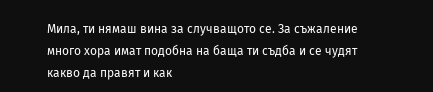Мила, ти нямаш вина за случващото се. За съжаление много хора имат подобна на баща ти съдба и се чудят какво да правят и как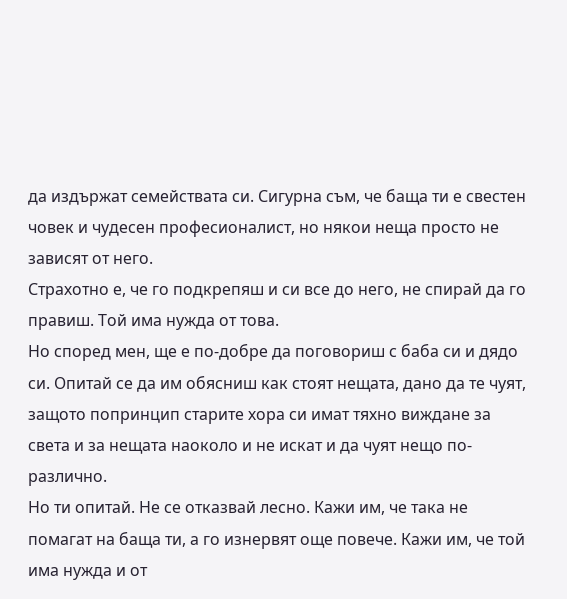да издържат семействата си. Сигурна съм, че баща ти е свестен човек и чудесен професионалист, но някои неща просто не зависят от него.
Страхотно е, че го подкрепяш и си все до него, не спирай да го правиш. Той има нужда от това.
Но според мен, ще е по-добре да поговориш с баба си и дядо си. Опитай се да им обясниш как стоят нещата, дано да те чуят, защото попринцип старите хора си имат тяхно виждане за света и за нещата наоколо и не искат и да чуят нещо по-различно.
Но ти опитай. Не се отказвай лесно. Кажи им, че така не помагат на баща ти, а го изнервят още повече. Кажи им, че той има нужда и от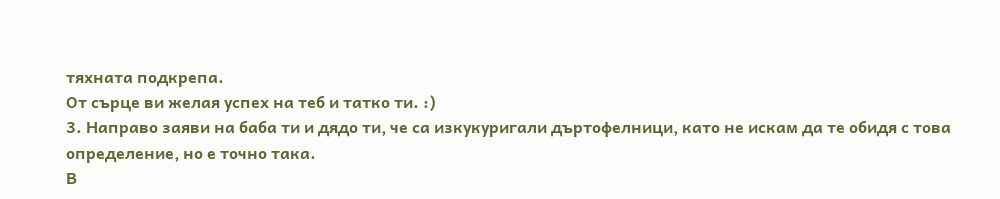тяхната подкрепа.
От сърце ви желая успех на теб и татко ти. :)
3. Направо заяви на баба ти и дядо ти, че са изкукуригали дъртофелници, като не искам да те обидя с това определение, но е точно така.
В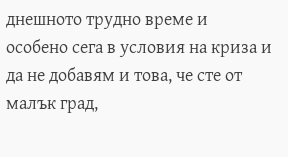днешното трудно време и особено сега в условия на криза и да не добавям и това, че сте от малък град,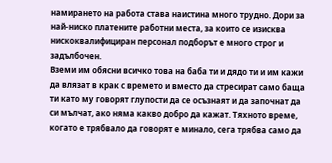намирането на работа става наистина много трудно. Дори за най-ниско платените работни места, за които се изисква нискоквалифициран персонал подборът е много строг и задълбочен.
Вземи им обясни всичко това на баба ти и дядо ти и им кажи да влязат в крак с времето и вместо да стресират само баща ти като му говорят глупости да се осъзнаят и да започнат да си мълчат, ако няма какво добро да кажат. Тяхното време, когато е трябвало да говорят е минало, сега трябва само да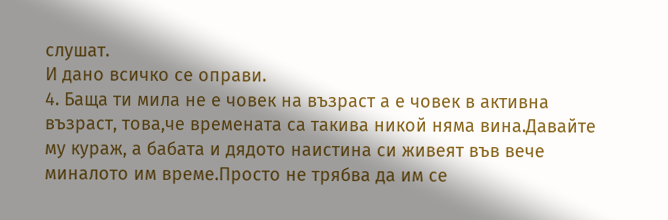слушат.
И дано всичко се оправи.
4. Баща ти мила не е човек на възраст а е човек в активна възраст, това,че времената са такива никой няма вина.Давайте му кураж, а бабата и дядото наистина си живеят във вече миналото им време.Просто не трябва да им се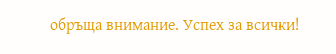обръща внимание. Успех за всички!